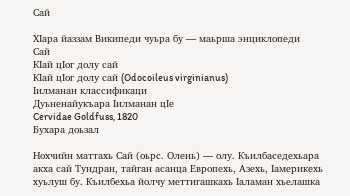Сай

ХӀара йаззам Википеди чуьра бу — маьрша энциклопеди
Сай
КӀай цӀог долу сай
КӀай цӀог долу сай (Odocoileus virginianus)
Ӏилманан классификаци
Дуьненайукъара Ӏилманан цӀе
Cervidae Goldfuss, 1820
Бухара доьзал

Нохчийн маттахь Сай (оьрс. Олень) — олу. Къилбаседехьара акха сай Тундран, тайган асанца Европехь, Азехь, Ӏамерикехь хуьлуш бу. Къилбехьа йолчу меттигашкахь Ӏаламан хьелашка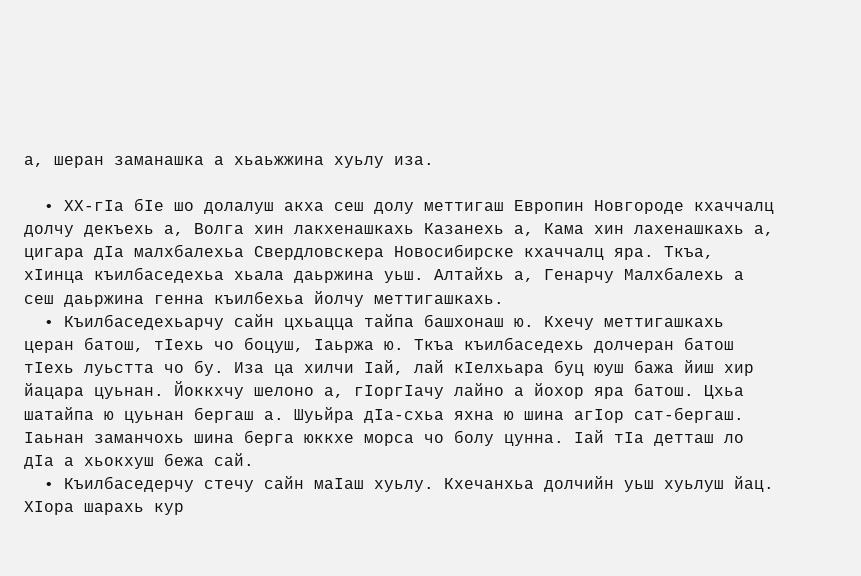а, шеран заманашка а хьаьжжина хуьлу иза.

  • ХХ-гӀа бӀе шо долалуш акха сеш долу меттигаш Европин Новгороде кхаччалц долчу декъехь а, Волга хин лакхенашкахь Казанехь а, Кама хин лахенашкахь а, цигара дӀа малхбалехьа Свердловскера Новосибирске кхаччалц яра. Ткъа, хӀинца къилбаседехьа хьала даьржина уьш. Алтайхь а, Генарчу Малхбалехь а сеш даьржина генна къилбехьа йолчу меттигашкахь.
  • Къилбаседехьарчу сайн цхьацца тайпа башхонаш ю. Кхечу меттигашкахь церан батош, тӀехь чо боцуш, Ӏаьржа ю. Ткъа къилбаседехь долчеран батош тӀехь луьстта чо бу. Иза ца хилчи Ӏай, лай кӀелхьара буц юуш бажа йиш хир йацара цуьнан. Йоккхчу шелоно а, гӀоргӀачу лайно а йохор яра батош. Цхьа шатайпа ю цуьнан бергаш а. Шуьйра дӀа-схьа яхна ю шина агӀор сат-бергаш. Ӏаьнан заманчохь шина берга юккхе морса чо болу цунна. Ӏай тӀа детташ ло дӀа а хьокхуш бежа сай.
  • Къилбаседерчу стечу сайн маӀаш хуьлу. Кхечанхьа долчийн уьш хуьлуш йац. ХӀора шарахь кур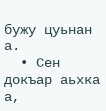бужу цуьнан а.
  • Сен докъар аьхка а,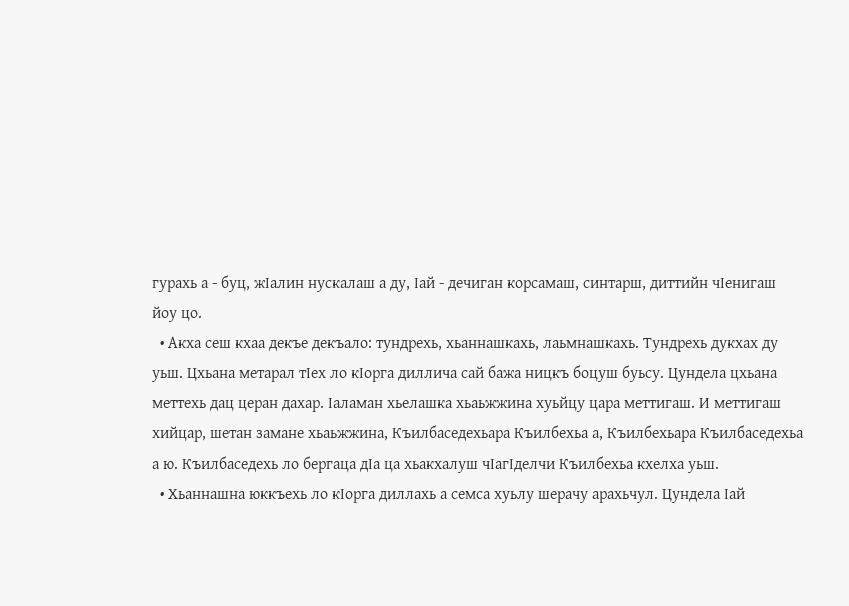гурахь а - буц, жӀалин нускалаш а ду, Ӏай - дечиган корсамаш, синтарш, диттийн чӀенигаш йоу цо.
  • Акха сеш кхаа декъе декъало: тундрехь, хьаннашкахь, лаьмнашкахь. Тундрехь дукхах ду уьш. Цхьана метарал тӀех ло кӀорга диллича сай бажа ницкъ боцуш буьсу. Цундела цхьана меттехь дац церан дахар. Ӏаламан хьелашка хьаьжжина хуьйцу цара меттигаш. И меттигаш хийцар, шетан замане хьаьжжина, Къилбаседехьара Къилбехьа а, Къилбехьара Къилбаседехьа а ю. Къилбаседехь ло бергаца дӀа ца хьакхалуш чӀагӀделчи Къилбехьа кхелха уьш.
  • Хьаннашна юккъехь ло кӀорга диллахь а семса хуьлу шерачу арахьчул. Цундела Ӏай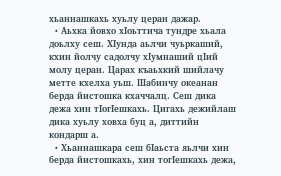хьаннашкахь хуьлу церан дажар.
  • Аьхка йовхо хӀоьттича тундре хьала доьлху сеш. ХӀунда аьлчи чуьркаший, кхин йолчу садолчу хӀумнаший цӀий молу церан. Царах къаьхкий шийлачу метте кхелха уьш. Шабинчу океанан берда йистошка кхаччалц. Сеш дика дежа хин тӀогӀешкахь. Цигахь дежийлаш дика хуьлу ховха буц а, диттийн кондарш а.
  • Хьаннашкара сеш бӀаьста яьлчи хин берда йистошкахь, хин тогӀешкахь дежа,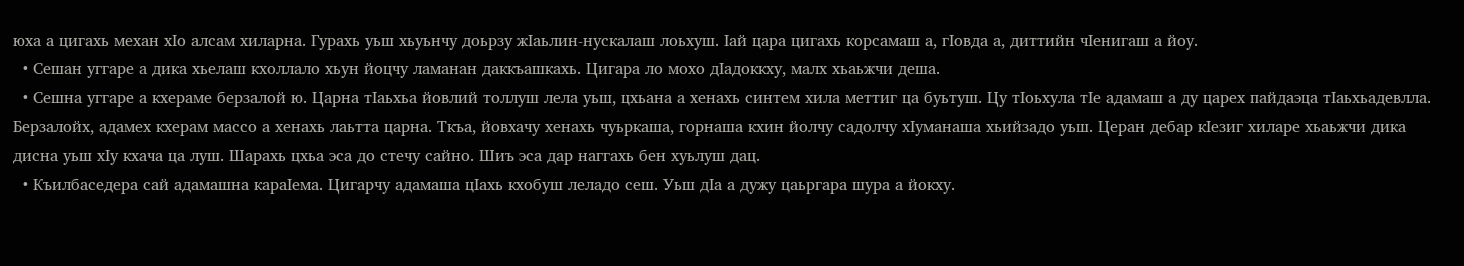юха а цигахь механ хӀо алсам хиларна. Гурахь уьш хьуьнчу доьрзу жӀаьлин-нускалаш лоьхуш. Ӏай цара цигахь корсамаш а, гӀовда а, диттийн чӀенигаш а йоу.
  • Сешан уггаре а дика хьелаш кхоллало хьун йоцчу ламанан даккъашкахь. Цигара ло мохо дӀадоккху, малх хьаьжчи деша.
  • Сешна уггаре а кхераме берзалой ю. Царна тӀаьхьа йовлий толлуш лела уьш, цхьана а хенахь синтем хила меттиг ца буьтуш. Цу тӀоьхула тӀе адамаш а ду царех пайдаэца тӀаьхьадевлла. Берзалойх, адамех кхерам массо а хенахь лаьтта царна. Ткъа, йовхачу хенахь чуьркаша, горнаша кхин йолчу садолчу хӀуманаша хьийзадо уьш. Церан дебар кӀезиг хиларе хьаьжчи дика дисна уьш хӀу кхача ца луш. Шарахь цхьа эса до стечу сайно. Шиъ эса дар наггахь бен хуьлуш дац.
  • Къилбаседера сай адамашна караӀема. Цигарчу адамаша цӀахь кхобуш леладо сеш. Уьш дӀа а дужу цаьргара шура а йокху.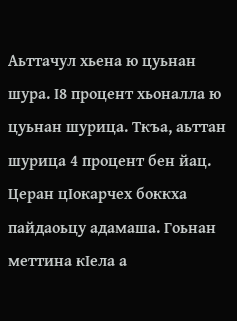Аьттачул хьена ю цуьнан шура. Ӏ8 процент хьоналла ю цуьнан шурица. Ткъа, аьттан шурица 4 процент бен йац. Церан цӀокарчех боккха пайдаоьцу адамаша. Гоьнан меттина кӀела а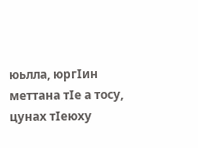юьлла, юргӀин меттана тӀе а тосу, цунах тӀеюху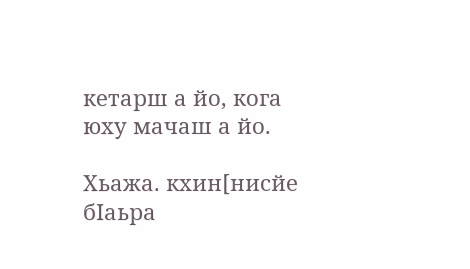кетарш а йо, кога юху мачаш а йо.

Хьажа. кхин[нисйе бӀаьра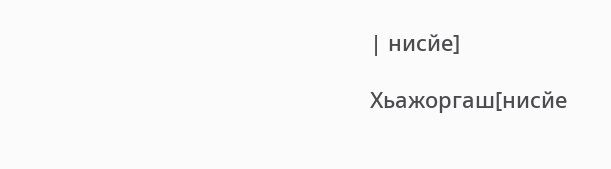| нисйе]

Хьажоргаш[нисйе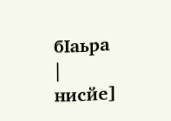бӀаьра | нисйе]